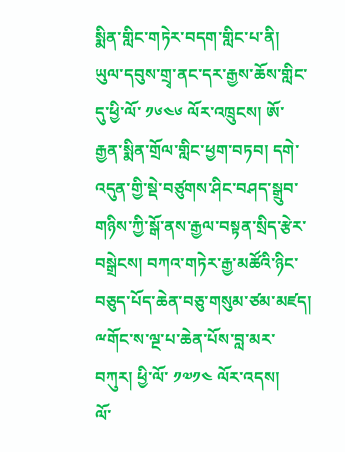སྨིན་གླིང་གཏེར་བདག་གླིང་པ་ནི། ཡུལ་དབུས་གྲྭ་ནང་དར་རྒྱས་ཆོས་གླིང་དུ་ཕྱི་ལོ་ ༡༦༤༦ ལོར་འཁྲུངས། ཨོ་རྒྱན་སྨིན་གྲོལ་གླིང་ཕྱག་བཏབ། དགེ་འདུན་གྱི་སྡེ་བཙུགས་ཤིང་བཤད་སྒྲུབ་གཉིས་ཀྱི་སྒོ་ནས་རྒྱལ་བསྟན་སྲིད་རྩེར་བསྒྲེངས། བཀའ་གཏེར་རྒྱ་མཚོའི་ཉིང་བཅུད་པོད་ཆེན་བཅུ་གསུམ་ཙམ་མཛད། ྋགོང་ས་ལྔ་པ་ཆེན་པོས་བླ་མར་བཀུར། ཕྱི་ལོ་ ༡༧༡༤ ལོར་འདས།
ལོ་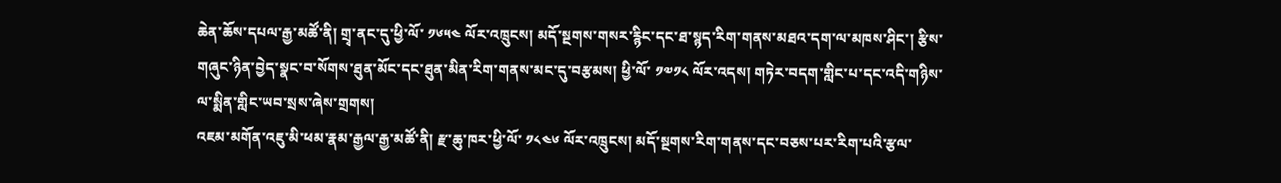ཆེན་ཆོས་དཔལ་རྒྱ་མཚོ་ནི། གྲྭ་ནང་དུ་ཕྱི་ལོ་ ༡༦༥༤ ལོར་འཁྲུངས། མདོ་སྔགས་གསར་རྙིང་དང་ཐ་སྙད་རིག་གནས་མཐའ་དག་ལ་མཁས་ཤིང་། རྩིས་གཞུང་ཉིན་བྱེད་སྣང་བ་སོགས་ཐུན་མོང་དང་ཐུན་མིན་རིག་གནས་མང་དུ་བརྩམས། ཕྱི་ལོ་ ༡༧༡༨ ལོར་འདས། གཏེར་བདག་གླིང་པ་དང་འདི་གཉིས་ལ་སྨིན་གླིང་ཡབ་སྲས་ཞེས་གྲགས།
འཇམ་མགོན་འཇུ་མི་ཕམ་རྣམ་རྒྱལ་རྒྱ་མཚོ་ནི། རྫ་ཆུ་ཁར་ཕྱི་ལོ་ ༡༨༤༦ ལོར་འཁྲུངས། མདོ་སྔགས་རིག་གནས་དང་བཅས་པར་རིག་པའི་རྩལ་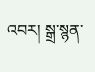འབར། སྒྲ་སྙན་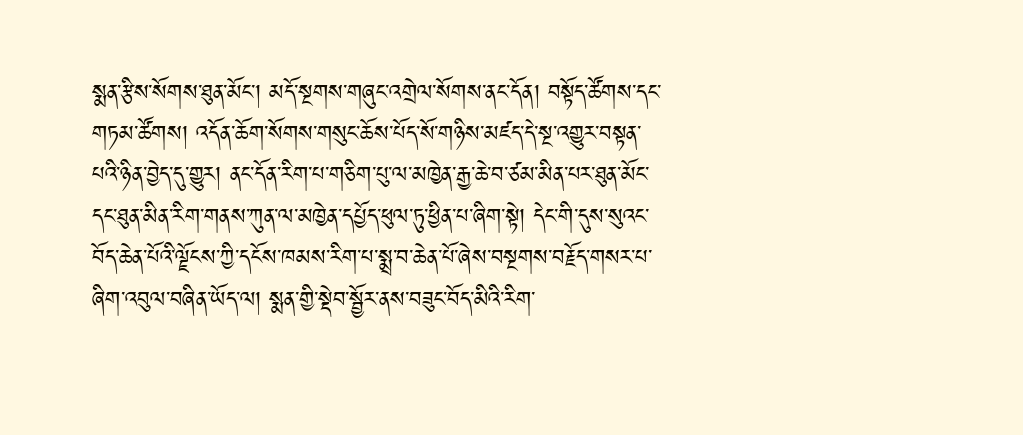སྨན་རྩིས་སོགས་ཐུན་མོང་། མདོ་སྔགས་གཞུང་འགྲེལ་སོགས་ནང་དོན། བསྟོད་ཚོགས་དང་གཏམ་ཚོགས། འདོན་ཆོག་སོགས་གསུང་ཆོས་པོད་སོ་གཉིས་མཛད་དེ་སྔ་འགྱུར་བསྟན་པའི་ཉིན་བྱེད་དུ་གྱུར། ནང་དོན་རིག་པ་གཅིག་པུ་ལ་མཁྱེན་རྒྱ་ཆེ་བ་ཙམ་མིན་པར་ཐུན་མོང་དང་ཐུན་མིན་རིག་གནས་ཀུན་ལ་མཁྱེན་དཔྱོད་ཕུལ་ཏུ་ཕྱིན་པ་ཞིག་སྟེ། དེང་གི་དུས་སུའང་བོད་ཆེན་པོའི་ལྗོངས་ཀྱི་དངོས་ཁམས་རིག་པ་སྨྲ་བ་ཆེན་པོ་ཞེས་བསྔགས་བརྗོད་གསར་པ་ཞིག་འབུལ་བཞིན་ཡོད་ལ། སྨན་གྱི་སྡེབ་སྦྱོར་ནས་བཟུང་བོད་མིའི་རིག་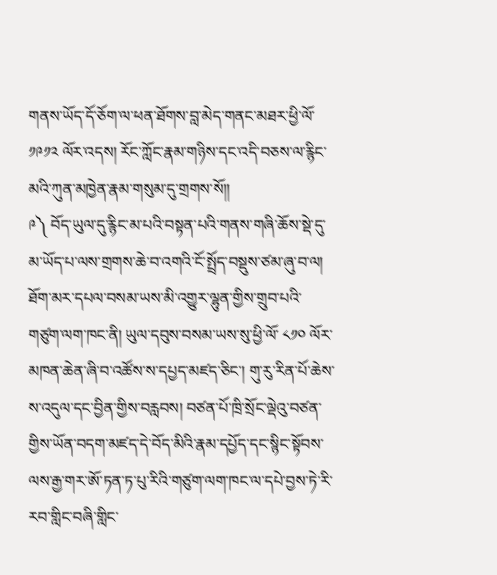གནས་ཡོད་དོ་ཅོག་ལ་ཕན་ཐོགས་བླ་མེད་གནང་མཐར་ཕྱི་ལོ་ ༡༩༡༢ ལོར་འདས། རོང་ཀློང་རྣམ་གཉིས་དང་འདི་བཅས་ལ་རྙིང་མའི་ཀུན་མཁྱེན་རྣམ་གསུམ་དུ་གྲགས་སོ།།
༩༽ བོད་ཡུལ་དུ་རྙིང་མ་པའི་བསྟན་པའི་གནས་གཞི་ཆོས་སྡེ་དུ་མ་ཡོད་པ་ལས་གྲགས་ཆེ་བ་འགའི་ངོ་སྤྲོད་བསྡུས་ཙམ་ཞུ་བ་ལ། ཐོག་མར་དཔལ་བསམ་ཡས་མི་འགྱུར་ལྷུན་གྱིས་གྲུབ་པའི་གཙུག་ལག་ཁང་ནི། ཡུལ་དབུས་བསམ་ཡས་སུ་ཕྱི་ལོ་ ༨༡༠ ལོར་མཁན་ཆེན་ཞི་བ་འཚོས་ས་དཔྱད་མཛད་ཅིང་། གུ་རུ་རིན་པོ་ཆེས་ས་འདུལ་དང་བྱིན་གྱིས་བརླབས། བཙན་པོ་ཁྲི་སྲོང་ལྡེའུ་བཙན་གྱིས་ཡོན་བདག་མཛད་དེ་བོད་མིའི་རྣམ་དཔྱོད་དང་སྙིང་སྟོབས་ལས་རྒྱ་གར་ཨོ་ཏན་ཏ་པུ་རིའི་གཙུག་ལག་ཁང་ལ་དཔེ་བྱས་ཏེ་རི་རབ་གླིང་བཞི་གླིང་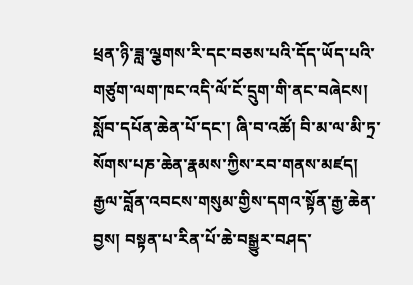ཕྲན་ཉི་ཟླ་ལྕགས་རི་དང་བཅས་པའི་དོད་ཡོད་པའི་གཙུག་ལག་ཁང་འདི་ལོ་ངོ་དྲུག་གི་ནང་བཞེངས། སློབ་དཔོན་ཆེན་པོ་དང་། ཞི་བ་འཚོ། བི་མ་ལ་མི་ཏྲ་སོགས་པཎ་ཆེན་རྣམས་ཀྱིས་རབ་གནས་མཛད། རྒྱལ་བློན་འབངས་གསུམ་གྱིས་དགའ་སྟོན་རྒྱ་ཆེན་བྱས། བསྟན་པ་རིན་པོ་ཆེ་བསྒྱུར་བཤད་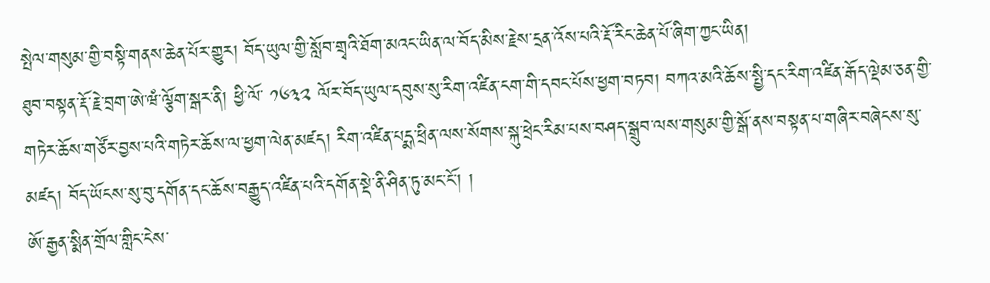སྤེལ་གསུམ་གྱི་བསྟི་གནས་ཆེན་པོར་གྱུར། བོད་ཡུལ་གྱི་སློབ་གྲྭའི་ཐོག་མའང་ཡིན་ལ་བོད་མིས་རྗེས་དྲན་འོས་པའི་རྡོ་རིང་ཆེན་པོ་ཞིག་ཀྱང་ཡིན།
ཐུབ་བསྟན་རྡོ་རྗེ་བྲག་ཨེ་ཝཾ་ལྕོག་སྒར་ནི། ཕྱི་ལོ་ ༡༦༣༢ ལོར་བོད་ཡུལ་དབུས་སུ་རིག་འཛིན་ངག་གི་དབང་པོས་ཕྱག་བཏབ། བཀའ་མའི་ཆོས་སྤྱི་དང་རིག་འཛིན་རྒོད་ལྡེམ་ཅན་གྱི་གཏེར་ཆོས་གཙོར་བྱས་པའི་གཏེར་ཆོས་ལ་ཕྱག་ལེན་མཛད། རིག་འཛིན་པདྨ་ཕྲིན་ལས་སོགས་སྐུ་ཕྲེང་རིམ་པས་བཤད་སྒྲུབ་ལས་གསུམ་གྱི་སྒོ་ནས་བསྟན་པ་གཞིར་བཞེངས་སུ་མཛད། བོད་ཡོངས་སུ་བུ་དགོན་དང་ཆོས་བརྒྱུད་འཛིན་པའི་དགོན་སྡེ་ནི་ཤིན་ཏུ་མང་ངོ་། །
ཨོ་རྒྱན་སྨིན་གྲོལ་གླིང་ངེས་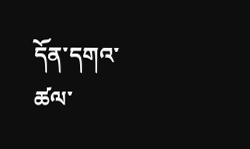དོན་དགའ་ཚལ་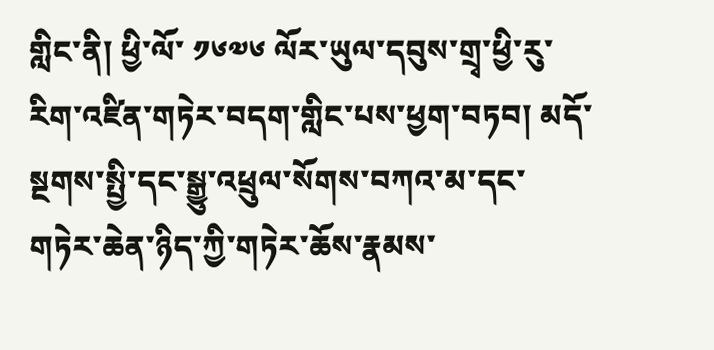གླིང་ནི། ཕྱི་ལོ་ ༡༦༧༦ ལོར་ཡུལ་དབུས་གྲྭ་ཕྱི་རུ་རིག་འཛིན་གཏེར་བདག་གླིང་པས་ཕྱག་བཏབ། མདོ་སྔགས་སྤྱི་དང་སྒྱུ་འཕྲུལ་སོགས་བཀའ་མ་དང་གཏེར་ཆེན་ཉིད་ཀྱི་གཏེར་ཆོས་རྣམས་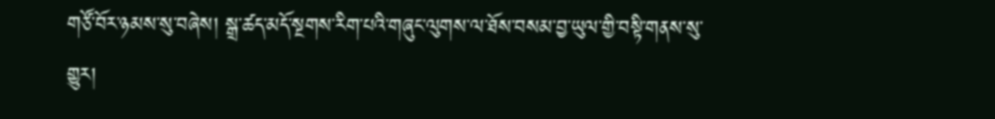གཙོ་བོར་ཉམས་སུ་བཞེས། སྒྲ་ཚད་མདོ་སྔགས་རིག་པའི་གཞུང་ལུགས་ལ་ཐོས་བསམ་བྱ་ཡུལ་གྱི་བསྟི་གནས་སུ་གྱུར།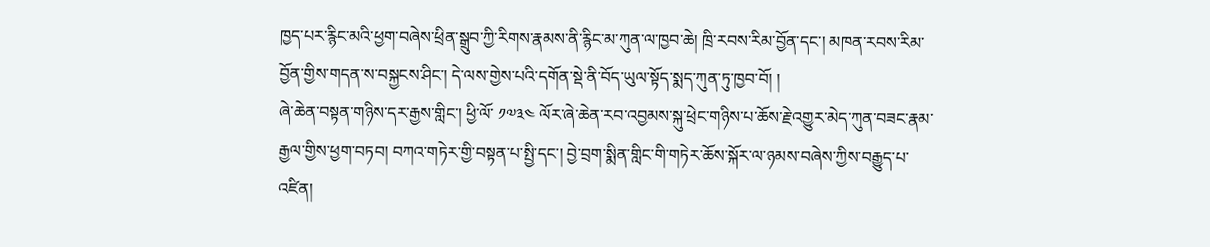ཁྱད་པར་རྙིང་མའི་ཕྱག་བཞེས་ཕྲིན་སྒྲུབ་ཀྱི་རིགས་རྣམས་ནི་རྙིང་མ་ཀུན་ལ་ཁྱབ་ཆེ། ཁྲི་རབས་རིམ་བྱོན་དང་། མཁན་རབས་རིམ་བྱོན་གྱིས་གདན་ས་བསྐྱངས་ཤིང་། དེ་ལས་གྱེས་པའི་དགོན་སྡེ་ནི་བོད་ཡུལ་སྟོད་སྨད་ཀུན་ཏུ་ཁྱབ་བོ། །
ཞེ་ཆེན་བསྟན་གཉིས་དར་རྒྱས་གླིང་། ཕྱི་ལོ་ ༡༧༣༤ ལོར་ཞེ་ཆེན་རབ་འབྱམས་སྐུ་ཕྲེང་གཉིས་པ་ཆོས་རྗེ་འགྱུར་མེད་ཀུན་བཟང་རྣམ་རྒྱལ་གྱིས་ཕྱག་བཏབ། བཀའ་གཏེར་གྱི་བསྟན་པ་སྤྱི་དང་། བྱེ་བྲག་སྨིན་གླིང་གི་གཏེར་ཆོས་སྐོར་ལ་ཉམས་བཞེས་ཀྱིས་བརྒྱུད་པ་འཛིན།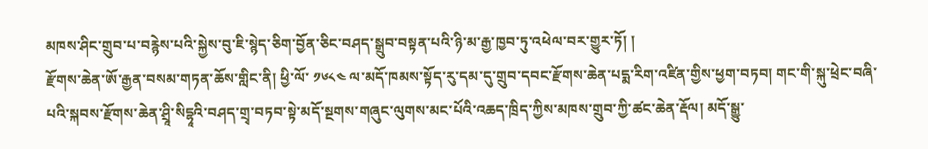མཁས་ཤིང་གྲུབ་པ་བརྙེས་པའི་སྐྱེས་བུ་ཇི་སྙེད་ཅིག་བྱོན་ཅིང་བཤད་སྒྲུབ་བསྟན་པའི་ཉི་མ་རྒྱ་ཁྱབ་ཏུ་འཕེལ་བར་གྱུར་ཏོ། །
རྫོགས་ཆེན་ཨོ་རྒྱན་བསམ་གཏན་ཆོས་གླིང་ནི། ཕྱི་ལོ་ ༡༦༨༤ ལ་མདོ་ཁམས་སྟོད་རུ་དམ་དུ་གྲུབ་དབང་རྫོགས་ཆེན་པདྨ་རིག་འཛིན་གྱིས་ཕྱག་བཏབ། གང་གི་སྐུ་ཕྲེང་བཞི་པའི་སྐབས་རྫོགས་ཆེན་ཤྲཱི་སིདྷཱའི་བཤད་གྲྭ་བཏབ་སྟེ་མདོ་སྔགས་གཞུང་ལུགས་མང་པོའི་འཆད་ཁྲིད་ཀྱིས་མཁས་གྲུབ་ཀྱི་ཚང་ཆེན་རྡོལ། མདོ་སྒྱུ་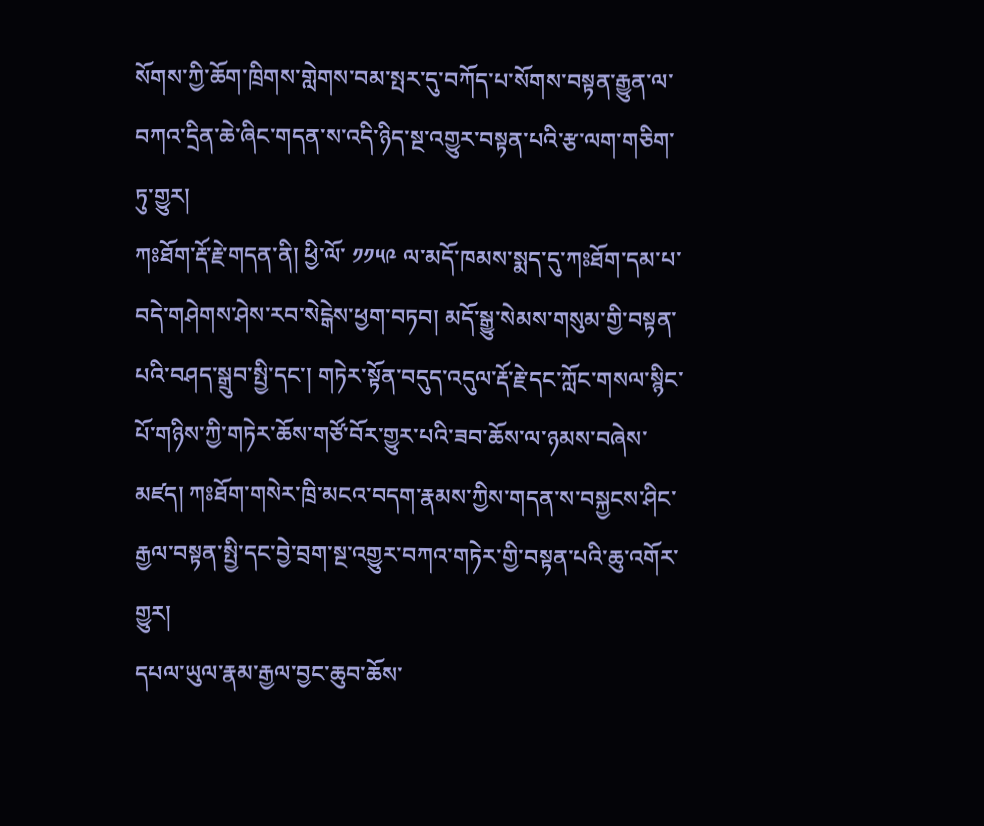སོགས་ཀྱི་ཆོག་ཁྲིགས་གླེགས་བམ་སྤར་དུ་བཀོད་པ་སོགས་བསྟན་རྒྱུན་ལ་བཀའ་དྲིན་ཆེ་ཞིང་གདན་ས་འདི་ཉིད་སྔ་འགྱུར་བསྟན་པའི་རྩ་ལག་གཅིག་ཏུ་གྱུར།
ཀཿཐོག་རྡོ་རྗེ་གདན་ནི། ཕྱི་ལོ་ ༡༡༥༩ ལ་མདོ་ཁམས་སྨད་དུ་ཀཿཐོག་དམ་པ་བདེ་གཤེགས་ཤེས་རབ་སེངྒེས་ཕྱག་བཏབ། མདོ་སྒྱུ་སེམས་གསུམ་གྱི་བསྟན་པའི་བཤད་སྒྲུབ་སྤྱི་དང་། གཏེར་སྟོན་བདུད་འདུལ་རྡོ་རྗེ་དང་ཀློང་གསལ་སྙིང་པོ་གཉིས་ཀྱི་གཏེར་ཆོས་གཙོ་བོར་གྱུར་པའི་ཟབ་ཆོས་ལ་ཉམས་བཞེས་མཛད། ཀཿཐོག་གསེར་ཁྲི་མངའ་བདག་རྣམས་ཀྱིས་གདན་ས་བསྐྱངས་ཤིང་རྒྱལ་བསྟན་སྤྱི་དང་བྱེ་བྲག་སྔ་འགྱུར་བཀའ་གཏེར་གྱི་བསྟན་པའི་ཆུ་འགོར་གྱུར།
དཔལ་ཡུལ་རྣམ་རྒྱལ་བྱང་ཆུབ་ཆོས་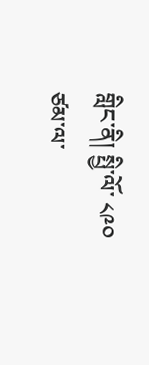གླིང་ནི། སྤྱི་ལོ་ ༨༩༠ ཙམ་ལ་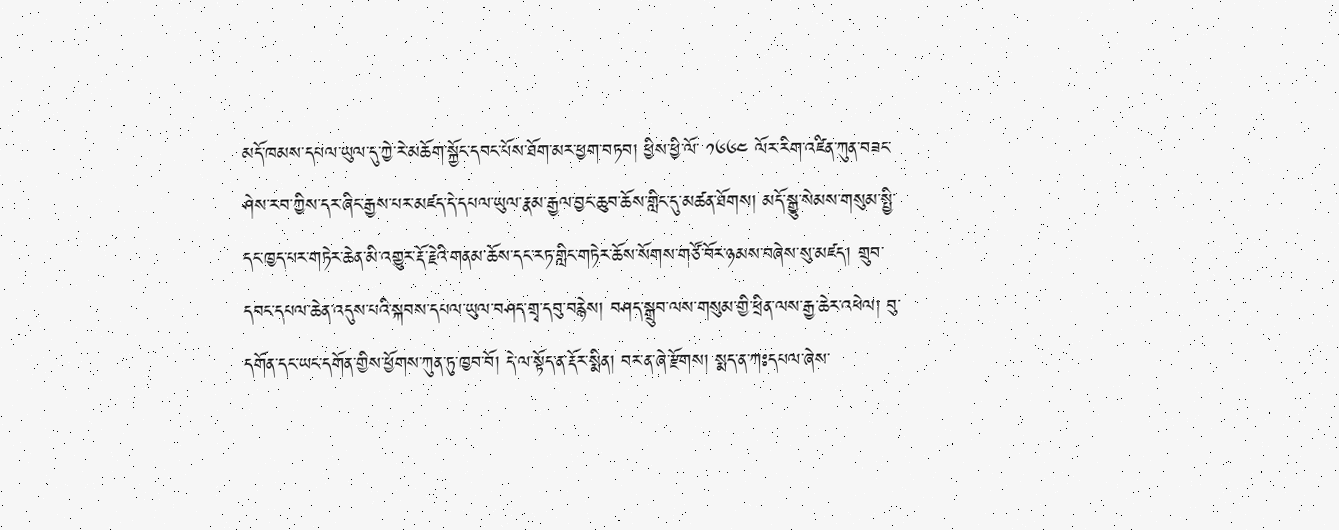མདོ་ཁམས་དཔལ་ཡུལ་དུ་ཀྱེ་རེ་མཆོག་སྐྱོང་དབང་པོས་ཐོག་མར་ཕྱག་བཏབ། ཕྱིས་ཕྱི་ལོ་ ༡༦༦༤ ལོར་རིག་འཛིན་ཀུན་བཟང་ཤེས་རབ་ཀྱིས་དར་ཞིང་རྒྱས་པར་མཛད་དེ་དཔལ་ཡུལ་རྣམ་རྒྱལ་བྱང་ཆུབ་ཆོས་གླིང་དུ་མཚན་ཐོགས། མདོ་སྒྱུ་སེམས་གསུམ་སྤྱི་དང་ཁྱད་པར་གཏེར་ཆེན་མི་འགྱུར་རྡོ་རྗེའི་གནམ་ཆོས་དང་རཏ་གླིང་གཏེར་ཆོས་སོགས་གཙོ་བོར་ཉམས་བཞེས་སུ་མཛད། གྲུབ་དབང་དཔལ་ཆེན་འདུས་པའི་སྐབས་དཔལ་ཡུལ་བཤད་གྲྭ་དབུ་བརྙེས། བཤད་སྒྲུབ་ལས་གསུམ་གྱི་ཕྲིན་ལས་རྒྱ་ཆེར་འཕེལ། བུ་དགོན་དང་ཡང་དགོན་གྱིས་ཕྱོགས་ཀུན་ཏུ་ཁྱབ་བོ། དེ་ལ་སྟོད་ན་རྡོར་སྨིན། བར་ན་ཞེ་རྫོགས། སྨད་ན་ཀཿདཔལ་ཞེས་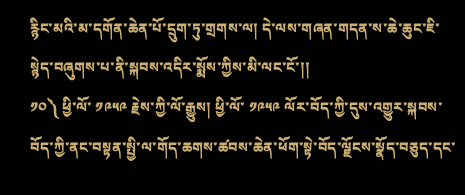རྙིང་མའི་མ་དགོན་ཆེན་པོ་དྲུག་ཏུ་གྲགས་ལ། དེ་ལས་གཞན་གདན་ས་ཆེ་ཆུང་ཇི་སྙེད་བཞུགས་པ་ནི་སྐབས་འདིར་སྨོས་ཀྱིས་མི་ལང་ངོ་།།
༡༠༽ ཕྱི་ལོ་ ༡༩༥༩ རྗེས་ཀྱི་ལོ་རྒྱུས། ཕྱི་ལོ་ ༡༩༥༩ ལོར་བོད་ཀྱི་དུས་འགྱུར་སྐབས་བོད་ཀྱི་ནང་བསྟན་སྤྱི་ལ་གོད་ཆགས་ཚབས་ཆེན་ཕོག་སྟེ་བོད་ལྗོངས་སྣོད་བཅུད་དང་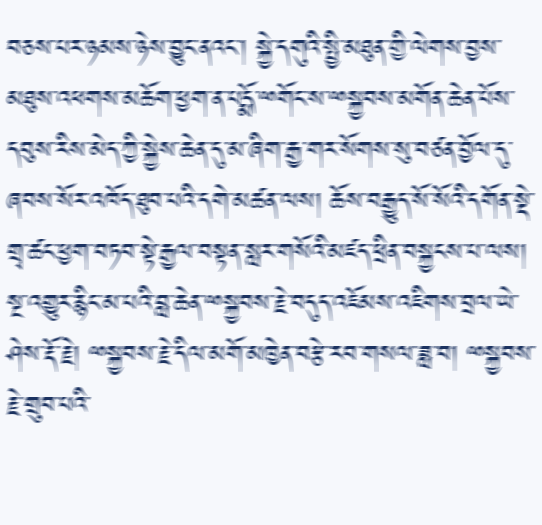བཅས་པར་ཉམས་ཉེས་བྱུང་ནའང་། སྐྱེ་དགུའི་སྤྱི་མཐུན་གྱི་ལེགས་བྱས་མཐུས་འཕགས་མཆོག་ཕྱག་ན་པདྨོ་ྋགོང་ས་ྋསྐྱབས་མགོན་ཆེན་པོས་དབུས་རིས་མེད་ཀྱི་སྐྱེས་ཆེན་དུ་མ་ཞིག་རྒྱ་གར་སོགས་སུ་བཙན་བྱོལ་དུ་ཞབས་སོར་འཁོད་ཐུབ་པའི་དགེ་མཚན་ལས། ཆོས་བརྒྱུད་སོ་སོའི་དགོན་སྡེ་གྲྭ་ཚང་ཕྱག་བཏབ་སྟེ་རྒྱལ་བསྟན་སླར་གསོའི་མཛད་ཕྲིན་བསྐྱངས་པ་ལས། སྔ་འགྱུར་རྙིང་མ་པའི་བླ་ཆེན་ྋསྐྱབས་རྗེ་བདུད་འཇོམས་འཇིགས་བྲལ་ཡེ་ཤེས་རྡོ་རྗེ། ྋསྐྱབས་རྗེ་དིལ་མགོ་མཁྱེན་བརྩེ་རབ་གསལ་ཟླ་བ། ྋསྐྱབས་རྗེ་གྲུབ་པའི་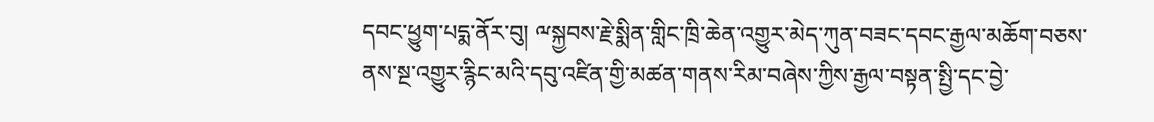དབང་ཕྱུག་པདྨ་ནོར་བུ། ྋསྐྱབས་རྗེ་སྨིན་གླིང་ཁྲི་ཆེན་འགྱུར་མེད་ཀུན་བཟང་དབང་རྒྱལ་མཆོག་བཅས་ནས་སྔ་འགྱུར་རྙིང་མའི་དབུ་འཛིན་གྱི་མཚན་གནས་རིམ་བཞེས་ཀྱིས་རྒྱལ་བསྟན་སྤྱི་དང་བྱེ་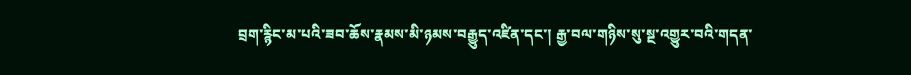བྲག་རྙིང་མ་པའི་ཟབ་ཆོས་རྣམས་མི་ཉམས་བརྒྱུད་འཛིན་དང་། རྒྱ་བལ་གཉིས་སུ་སྔ་འགྱུར་བའི་གདན་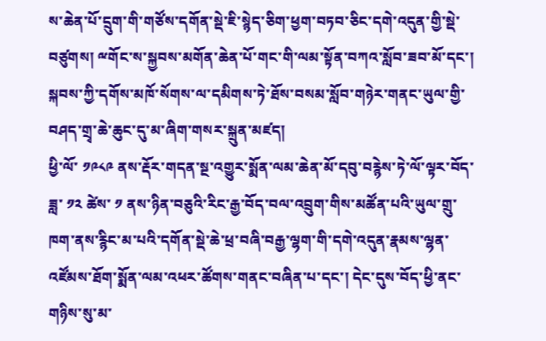ས་ཆེན་པོ་དྲུག་གི་གཙོས་དགོན་སྡེ་ཇི་སྙེད་ཅིག་ཕྱག་བཏབ་ཅིང་དགེ་འདུན་གྱི་སྡེ་བཙུགས། ྋགོང་ས་སྐྱབས་མགོན་ཆེན་པོ་གང་གི་ལམ་སྟོན་བཀའ་སློབ་ཟབ་མོ་དང་། སྐབས་ཀྱི་དགོས་མཁོ་སོགས་ལ་དམིགས་ཏེ་ཐོས་བསམ་སློབ་གཉེར་གནང་ཡུལ་གྱི་བཤད་གྲྭ་ཆེ་ཆུང་དུ་མ་ཞིག་གསར་སྐྲུན་མཛད།
ཕྱི་ལོ་ ༡༩༨༩ ནས་རྡོར་གདན་སྔ་འགྱུར་སྨོན་ལམ་ཆེན་མོ་དབུ་བརྙེས་ཏེ་ལོ་ལྟར་བོད་ཟླ་ ༡༢ ཚེས་ ༡ ནས་ཉིན་བཅུའི་རིང་རྒྱ་བོད་བལ་འབྲུག་གིས་མཚོན་པའི་ཡུལ་གྲུ་ཁག་ནས་རྙིང་མ་པའི་དགོན་སྡེ་ཆེ་ཕྲ་བཞི་བརྒྱ་ལྷག་གི་དགེ་འདུན་རྣམས་ལྷན་འཛོམས་ཐོག་སྨོན་ལམ་འཕར་ཚོགས་གནང་བཞིན་པ་དང་། དེང་དུས་བོད་ཕྱི་ནང་གཉིས་སུ་མ་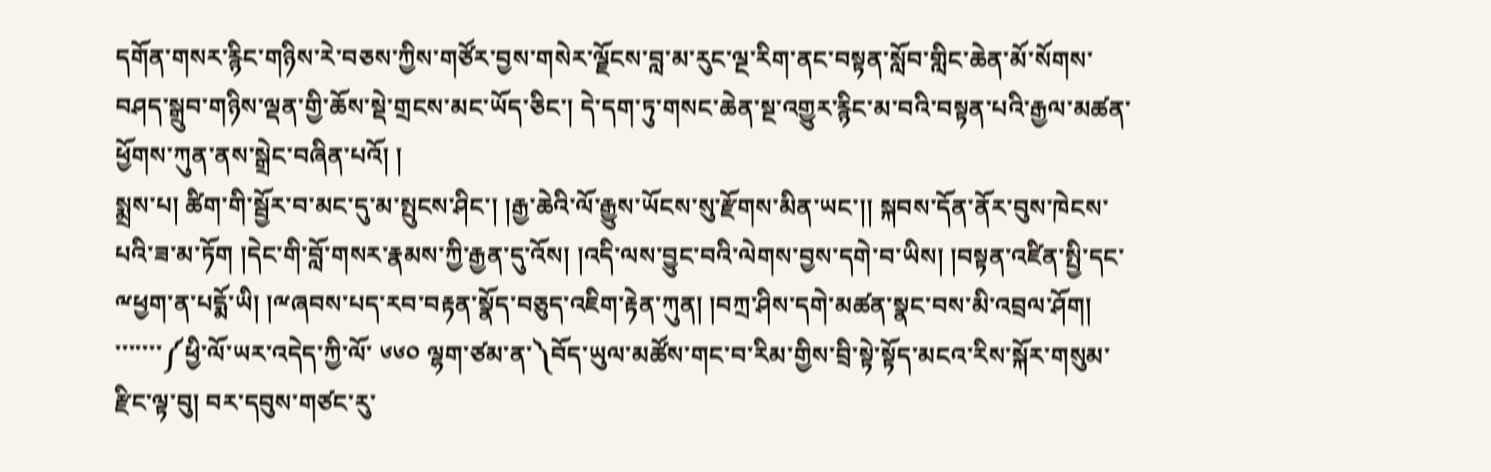དགོན་གསར་རྙིང་གཉིས་རེ་བཅས་ཀྱིས་གཙོར་བྱས་གསེར་ལྗོངས་བླ་མ་རུང་ལྔ་རིག་ནང་བསྟན་སློབ་གླིང་ཆེན་མོ་སོགས་བཤད་སྒྲུབ་གཉིས་ལྡན་གྱི་ཆོས་སྡེ་གྲངས་མང་ཡོད་ཅིང་། དེ་དག་ཏུ་གསང་ཆེན་སྔ་འགྱུར་རྙིང་མ་བའི་བསྟན་པའི་རྒྱལ་མཚན་ཕྱོགས་ཀུན་ནས་སྒྲེང་བཞིན་པའོ། །
སྨྲས་པ། ཚིག་གི་སྦྱོར་བ་མང་དུ་མ་སྤུངས་ཤིང་། །རྒྱ་ཆེའི་ལོ་རྒྱུས་ཡོངས་སུ་རྫོགས་མིན་ཡང་།། སྐབས་དོན་ནོར་བུས་ཁེངས་པའི་ཟ་མ་ཏོག །དེང་གི་བློ་གསར་རྣམས་ཀྱི་རྒྱན་དུ་འོས། །འདི་ལས་བྱུང་བའི་ལེགས་བྱས་དགེ་བ་ཡིས། །བསྟན་འཛིན་སྤྱི་དང་ྋཕྱག་ན་པདྨོ་ཡི། །ྋཞབས་པད་རབ་བརྟན་སྣོད་བཅུད་འཇིག་རྟེན་ཀུན། །བཀྲ་ཤིས་དགེ་མཚན་སྣང་བས་མི་འབྲལ་ཤོག།
་་་་་་་༼ཕྱི་ལོ་ཡར་འདེད་ཀྱི་ལོ་ ༦༦༠ ལྷག་ཙམ་ན་༽བོད་ཡུལ་མཚོས་གང་བ་རིམ་གྱིས་བྲི་སྟེ་སྟོད་མངའ་རིས་སྐོར་གསུམ་རྫིང་ལྟ་བུ། བར་དབུས་གཙང་རུ་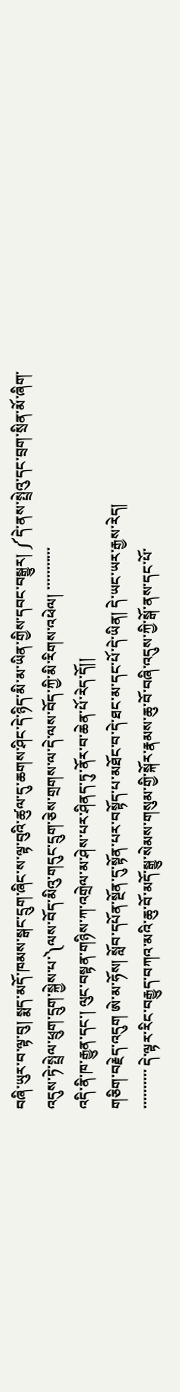བཞི་ཡུར་བ་ལྟ་བུ། སྨད་མདོ་ཁམས་སྒང་དྲུག་ཞིང་ས་ལྟ་བུའི་ཚུལ་དུ་ཆགས་ཤིང་དེ་ཉིད་མི་མ་ཡིན་གྱིས་དབང་བསྒྱུར། ༼དེ་ནས་སྤྲེའུ་དང་བྲག་སྲིན་མོ་ཞིག་འདུས་ཏེ་སྤྲེལ་ཕྲུག་དྲུག་སྐྱེས་པ་༽ལས་བོད་མིའུ་གདུང་དྲུག་ཅེས་གྲགས་ལ་དེ་ལས་བོད་ཀྱི་མི་རིགས་འཕེལ། ་་་་་་་་་་་
འདི་ནི་ཁ་རྒྱུན་དང་། ལུང་བསྟན་གཉིས་ཀ་འགྲེལ་མ་ཤེས་པར་ཤིནད་ཏུ་ནོར་བ་ཆེན་པོ་རེད་དོ།།
གཅིག་བརྗེད་འདུག ཨེ་མ་ཧོས། སློབ་དཔོན་སྔོན་དུ་སྟོན་པར་བསྟོད་པ་མཐོང་བ་དེ་ཐང་མ་དང་པོ་དེ་ཡིན། དེ་ཡང་ཡར་རྒྱས་རེད།
་་་་་་་་་་ དེ་ལྟར་རིང་བརྒྱུད་བཀའ་མའི་ཆུ་བོ་མདོ་སྒྱུ་སེམས་གསུམ་གྱི་སྐོར་རྣམས་ཆུ་བོ་བཞི་འདུས་ཀྱི་སྒོ་ནས་དང་པོ་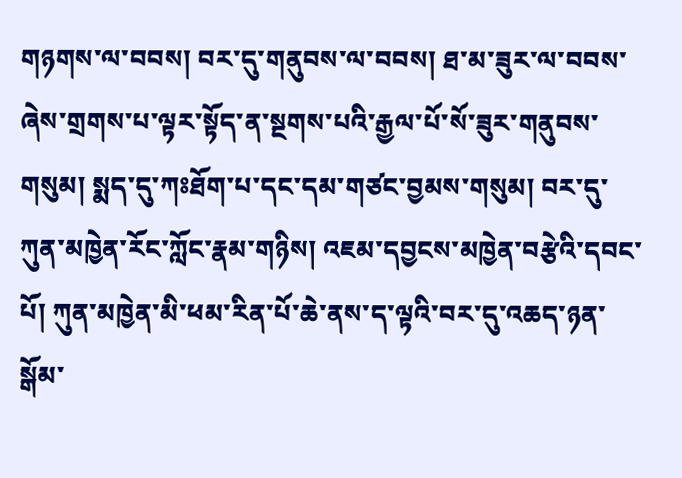གཉགས་ལ་བབས། བར་དུ་གནུབས་ལ་བབས། ཐ་མ་ཟུར་ལ་བབས་ཞེས་གྲགས་པ་ལྟར་སྟོད་ན་སྔགས་པའི་རྒྱལ་པོ་སོ་ཟུར་གནུབས་གསུམ། སྨད་དུ་ཀཿཐོག་པ་དང་དམ་གཙང་བྱམས་གསུམ། བར་དུ་ཀུན་མཁྱེན་རོང་ཀློང་རྣམ་གཉིས། འཇམ་དབྱངས་མཁྱེན་བརྩེའི་དབང་པོ། ཀུན་མཁྱེན་མི་ཕམ་རིན་པོ་ཆེ་ནས་ད་ལྟའི་བར་དུ་འཆད་ཉན་སྒོམ་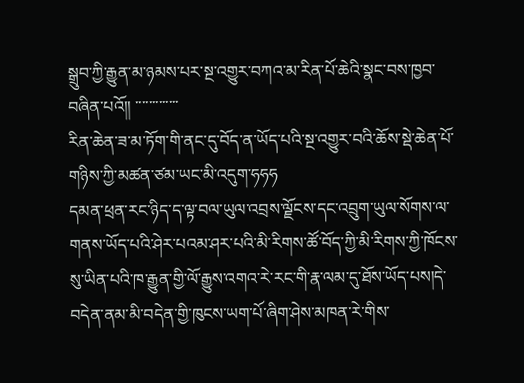སྒྲུབ་ཀྱི་རྒྱུན་མ་ཉམས་པར་སྔ་འགྱུར་བཀའ་མ་རིན་པོ་ཆེའི་སྣང་བས་ཁྱབ་བཞིན་པའོ།། ་་་་་་་་་་་་་
རིན་ཆེན་ཟ་མ་ཏོག་གི་ནང་དུ་བོད་ན་ཡོད་པའི་སྔ་འགྱུར་བའི་ཆོས་སྡེ་ཆེན་པོ་གཉིས་ཀྱི་མཚན་ཙམ་ཡང་མི་འདུག་ཧཧཧ
དམན་ཕྲན་རང་ཉིད་ད་ལྟ་བལ་ཡུལ་འབྲས་ལྗོངས་དང་འབྲུག་ཡུལ་སོགས་ལ་གནས་ཡོད་པའི་ཤེར་པའམ་ཤར་པའི་མི་རིགས་ཚོ་བོད་ཀྱི་མི་རིགས་ཀྱི་ཁོངས་སུ་ཡིན་པའི་ཁ་རྒྱུན་གྱི་ལོ་རྒྱུས་འགའ་རེ་རང་གི་རྣ་ལམ་དུ་ཐོས་ཡོད་པས།དེ་བདེན་ནམ་མི་བདེན་གྱི་ཁུངས་ཡག་པོ་ཞིག་ཤེས་མཁན་རེ་གིས་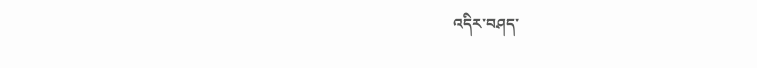འདིར་བཤད་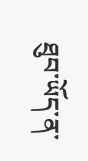ཐུབ་ཡོད་ན་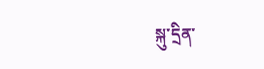སྐུ་དྲིན་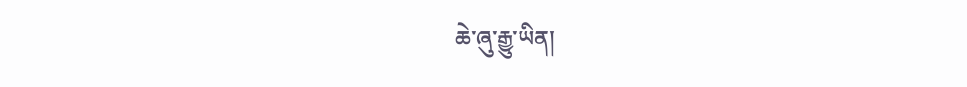ཆེ་ཞུ་རྒྱུ་ཡིན།